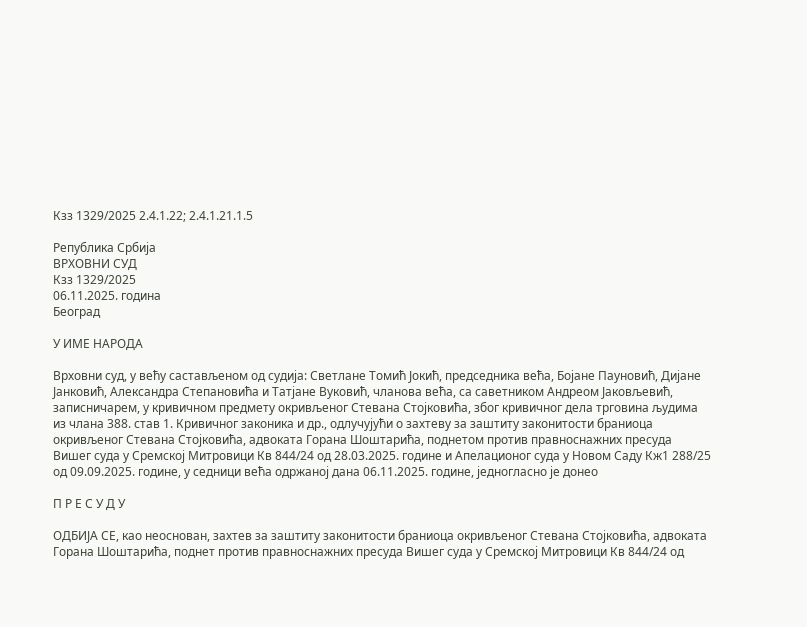Кзз 1329/2025 2.4.1.22; 2.4.1.21.1.5

Република Србија
ВРХОВНИ СУД
Кзз 1329/2025
06.11.2025. година
Београд

У ИМЕ НАРОДА

Врховни суд, у већу састављеном од судија: Светлане Томић Јокић, председника већа, Бојане Пауновић, Дијане Јанковић, Александра Степановића и Татјане Вуковић, чланова већа, са саветником Андреом Јаковљевић, записничарем, у кривичном предмету окривљеног Стевана Стојковића, због кривичног дела трговина људима из члана 388. став 1. Кривичног законика и др., одлучујући о захтеву за заштиту законитости браниоца окривљеног Стевана Стојковића, адвоката Горана Шоштарића, поднетом против правноснажних пресуда Вишег суда у Сремској Митровици Кв 844/24 од 28.03.2025. године и Апелационог суда у Новом Саду Кж1 288/25 од 09.09.2025. године, у седници већа одржаној дана 06.11.2025. године, једногласно је донео

П Р Е С У Д У

ОДБИЈА СЕ, као неоснован, захтев за заштиту законитости браниоца окривљеног Стевана Стојковића, адвоката Горана Шоштарића, поднет против правноснажних пресуда Вишег суда у Сремској Митровици Кв 844/24 од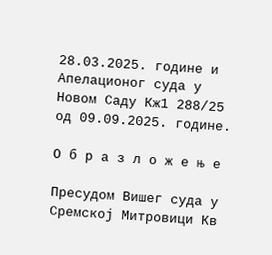28.03.2025. године и Апелационог суда у Новом Саду Кж1 288/25 од 09.09.2025. године.

О б р а з л о ж е њ е

Пресудом Вишег суда у Сремској Митровици Кв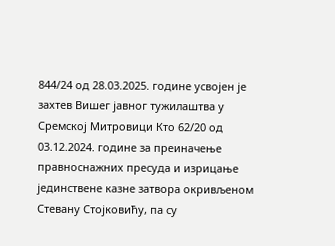844/24 од 28.03.2025. године усвојен је захтев Вишег јавног тужилаштва у Сремској Митровици Кто 62/20 од 03.12.2024. године за преиначење правноснажних пресуда и изрицање јединствене казне затвора окривљеном Стевану Стојковићу, па су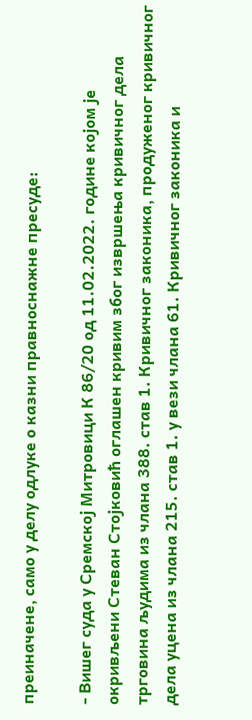преиначене, само у делу одлуке о казни правноснажне пресуде:

- Вишег суда у Сремској Митровици К 86/20 од 11.02.2022. године којом је окривљени Стеван Стојковић оглашен кривим због извршења кривичног дела трговина људима из члана 388. став 1. Кривичног законика, продуженог кривичног дела уцена из члана 215. став 1. у вези члана 61. Кривичног законика и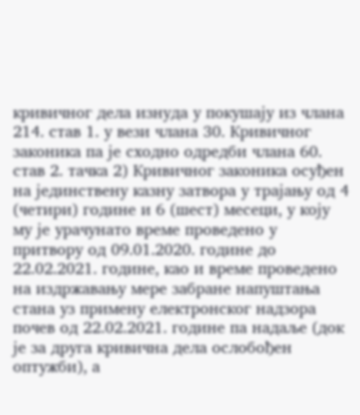кривичног дела изнуда у покушају из члана 214. став 1. у вези члана 30. Кривичног законика па је сходно одредби члана 60. став 2. тачка 2) Кривичног законика осуђен на јединствену казну затвора у трајању од 4 (четири) године и 6 (шест) месеци, у коју му је урачунато време проведено у притвору од 09.01.2020. године до 22.02.2021. године, као и време проведено на издржавању мере забране напуштања стана уз примену електронског надзора почев од 22.02.2021. године па надаље (док је за друга кривична дела ослобођен оптужби), а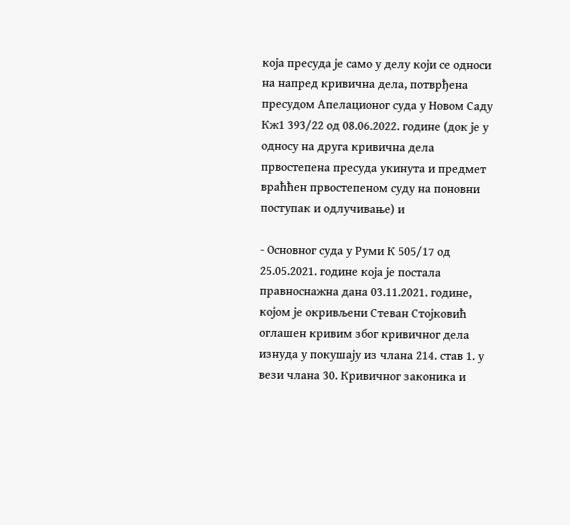која пресуда је само у делу који се односи на напред кривична дела, потврђена пресудом Апелационог суда у Новом Саду Кж1 393/22 од 08.06.2022. године (док је у односу на друга кривична дела првостепена пресуда укинута и предмет враћћен првостепеном суду на поновни поступак и одлучивање) и

- Основног суда у Руми К 505/17 од 25.05.2021. године која је постала правноснажна дана 03.11.2021. године, којом је окривљени Стеван Стојковић оглашен кривим због кривичног дела изнуда у покушају из члана 214. став 1. у вези члана 30. Кривичног законика и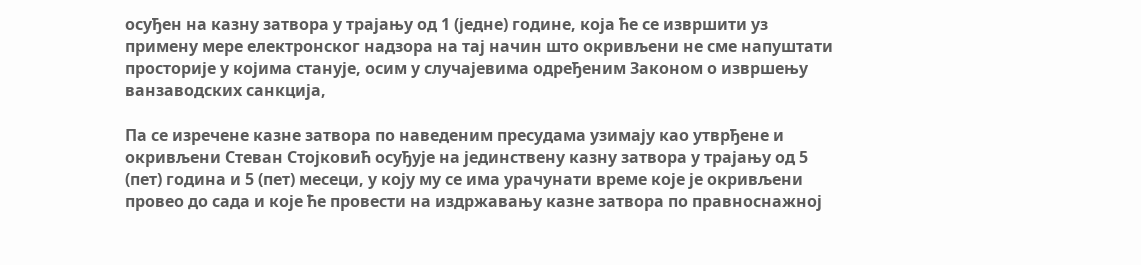осуђен на казну затвора у трајању од 1 (једне) године, која ће се извршити уз примену мере електронског надзора на тај начин што окривљени не сме напуштати просторије у којима станује, осим у случајевима одређеним Законом о извршењу ванзаводских санкција,

Па се изречене казне затвора по наведеним пресудама узимају као утврђене и окривљени Стеван Стојковић осуђује на јединствену казну затвора у трајању од 5 (пет) година и 5 (пет) месеци, у коју му се има урачунати време које је окривљени провео до сада и које ће провести на издржавању казне затвора по правноснажној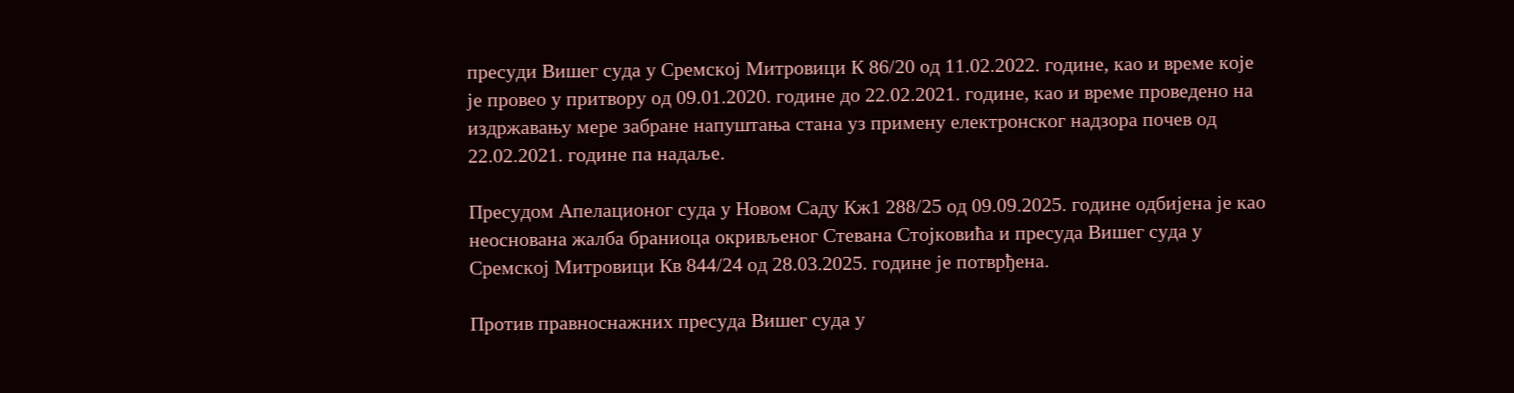пресуди Вишег суда у Сремској Митровици К 86/20 од 11.02.2022. године, као и време које је провео у притвору од 09.01.2020. године до 22.02.2021. године, као и време проведено на издржавању мере забране напуштања стана уз примену електронског надзора почев од 22.02.2021. године па надаље.

Пресудом Апелационог суда у Новом Саду Кж1 288/25 од 09.09.2025. године одбијена је као неоснована жалба браниоца окривљеног Стевана Стојковића и пресуда Вишег суда у Сремској Митровици Кв 844/24 од 28.03.2025. године је потврђена.

Против правноснажних пресуда Вишег суда у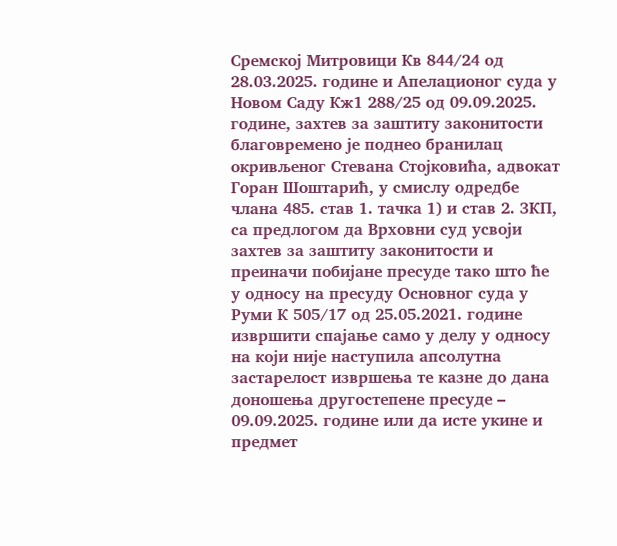Сремској Митровици Кв 844/24 од 28.03.2025. године и Апелационог суда у Новом Саду Кж1 288/25 од 09.09.2025. године, захтев за заштиту законитости благовремено је поднео бранилац окривљеног Стевана Стојковића, адвокат Горан Шоштарић, у смислу одредбе члана 485. став 1. тачка 1) и став 2. ЗКП, са предлогом да Врховни суд усвоји захтев за заштиту законитости и преиначи побијане пресуде тако што ће у односу на пресуду Основног суда у Руми К 505/17 од 25.05.2021. године извршити спајање само у делу у односу на који није наступила апсолутна застарелост извршења те казне до дана доношења другостепене пресуде – 09.09.2025. године или да исте укине и предмет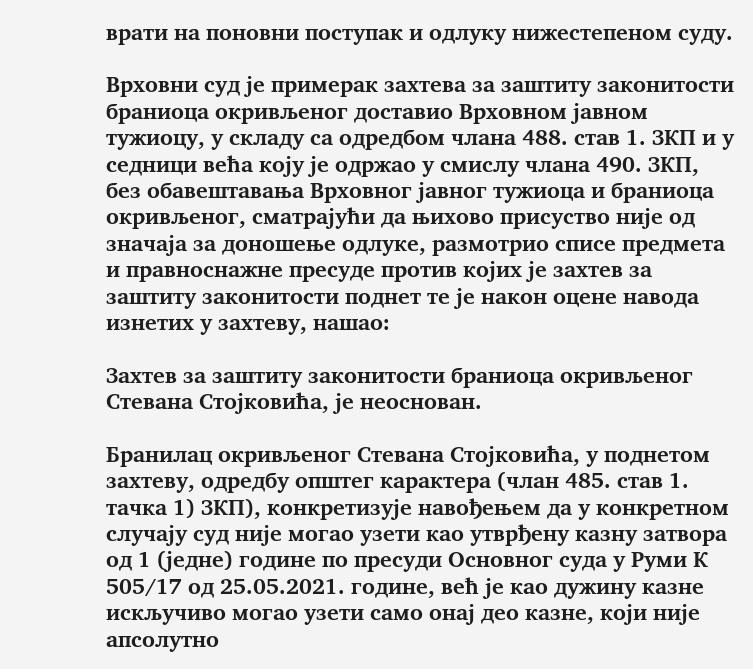врати на поновни поступак и одлуку нижестепеном суду.

Врховни суд је примерак захтева за заштиту законитости браниоца окривљеног доставио Врховном јавном тужиоцу, у складу са одредбом члана 488. став 1. ЗКП и у седници већа коју је одржао у смислу члана 490. ЗКП, без обавештавања Врховног јавног тужиоца и браниоца окривљеног, сматрајући да њихово присуство није од значаја за доношење одлуке, размотрио списе предмета и правноснажне пресуде против којих је захтев за заштиту законитости поднет те је након оцене навода изнетих у захтеву, нашао:

Захтев за заштиту законитости браниоца окривљеног Стевана Стојковића, је неоснован.

Бранилац окривљеног Стевана Стојковића, у поднетом захтеву, одредбу општег карактера (члан 485. став 1. тачка 1) ЗКП), конкретизује навођењем да у конкретном случају суд није могао узети као утврђену казну затвора од 1 (једне) године по пресуди Основног суда у Руми К 505/17 од 25.05.2021. године, већ је као дужину казне искључиво могао узети само онај део казне, који није апсолутно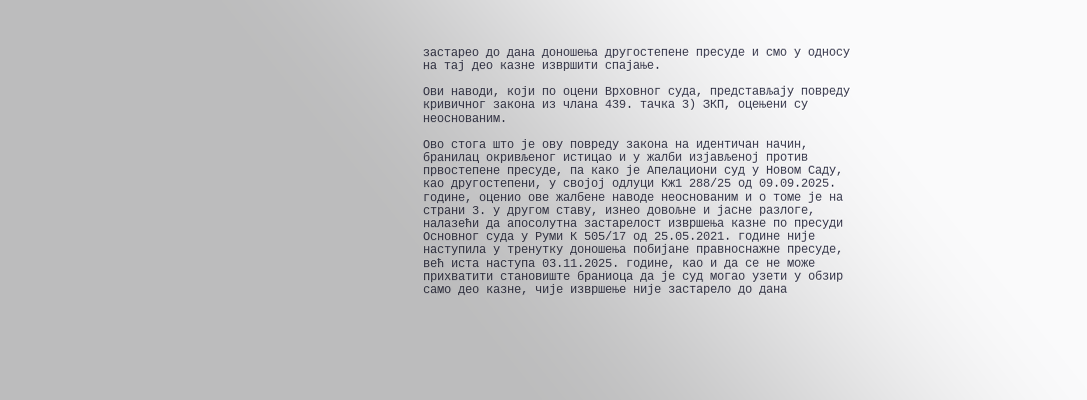застарео до дана доношења другостепене пресуде и смо у односу на тај део казне извршити спајање.

Ови наводи, који по оцени Врховног суда, представљају повреду кривичног закона из члана 439. тачка 3) ЗКП, оцењени су неоснованим.

Ово стога што је ову повреду закона на идентичан начин, бранилац окривљеног истицао и у жалби изјављеној против првостепене пресуде, па како је Апелациони суд у Новом Саду, као другостепени, у својој одлуци Кж1 288/25 од 09.09.2025. године, оценио ове жалбене наводе неоснованим и о томе је на страни 3. у другом ставу, изнео довољне и јасне разлоге, налазећи да апосолутна застарелост извршења казне по пресуди Основног суда у Руми К 505/17 од 25.05.2021. године није наступила у тренутку доношења побијане правноснажне пресуде, већ иста наступа 03.11.2025. године, као и да се не може прихватити становиште браниоца да је суд могао узети у обзир само део казне, чије извршење није застарело до дана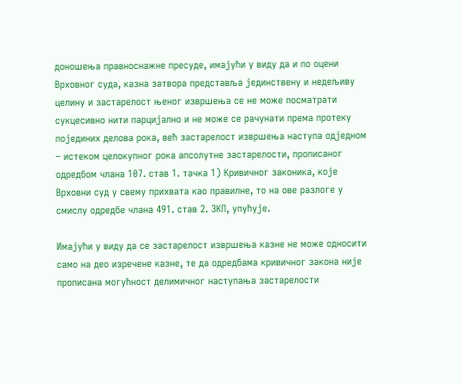доношења правноснажне пресуде, имајући у виду да и по оцени Врховног суда, казна затвора представља јединствену и недељиву целину и застарелост њеног извршења се не може посматрати сукцесивно нити парцијално и не може се рачунати према протеку појединих делова рока, већ застарелост извршења наступа одједном – истеком целокупног рока апсолутне застарелости, прописаног одредбом члана 107. став 1. тачка 1) Кривичног законика, које Врховни суд у свему прихвата као правилне, то на ове разлоге у смислу одредбе члана 491. став 2. ЗКП, упућује.

Имајући у виду да се застарелост извршења казне не може односити само на део изречене казне, те да одредбама кривичног закона није прописана могућност делимичног наступања застарелости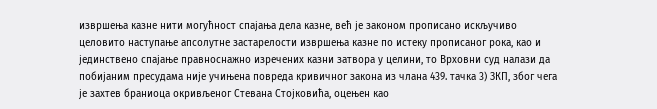извршења казне нити могућност спајања дела казне, већ је законом прописано искључиво целовито наступање апсолутне застарелости извршења казне по истеку прописаног рока, као и јединствено спајање правноснажно изречених казни затвора у целини, то Врховни суд налази да побијаним пресудама није учињена повреда кривичног закона из члана 439. тачка 3) ЗКП, због чега је захтев браниоца окривљеног Стевана Стојковића, оцењен као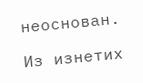неоснован.

Из изнетих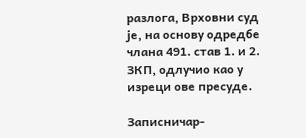разлога, Врховни суд је, на основу одредбе члана 491. став 1. и 2. ЗКП, одлучио као у изреци ове пресуде.

Записничар-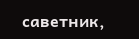саветник,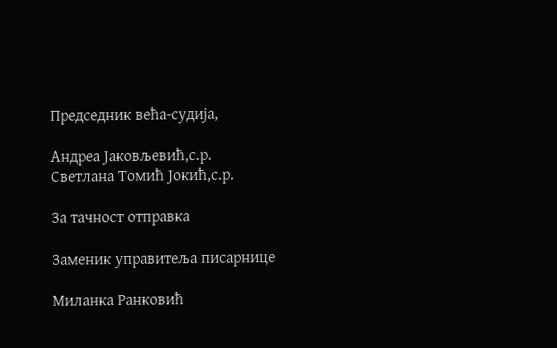Председник већа-судија,

Андреа Јаковљевић,с.р.                                                                                                                                                                                                                                                                                                                                                                              Светлана Томић Јокић,с.р.

За тачност отправка

Заменик управитеља писарнице

Миланка Ранковић